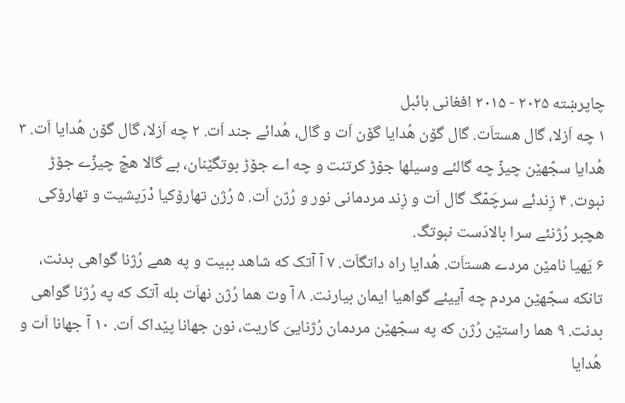چاپرښته ۲۰۲۵ - ۲۰۱۵ افغانی بائبل
۱ چه اَزلا، گال هستاَت. گال گۆن هُدایا گۆن اَت و گال، هُدائے جند اَت. ۲ چه اَزلا، گال گۆن هُدایا اَت. ۳ هُدایا سجّهێن چیزّ چه گالئے وسیلها جۆڑ کرتنت و چه اے جۆڑ بوتگێنان، بے گالا هچّ چیزّے جۆڑ نبوت. ۴ زِندئے سرچَمّگ گال اَت و زِند مردمانی نور و رُژن اَت. ۵ رُژن تهارۆکیا دْرَپشیت و تهارۆکی هچبر رُژنئے سرا بالادَست نبوتگ.
۶ یَهیا نامێن مردے هستاَت. هُدایا راه داتگاَت. ۷ آ آتک که شاهد ببیت و په همے رُژنا گواهی بدنت، تانکه سجّهێن مردم چه آییئے گواهیا ایمان بیارنت. ۸ آ وت هما رُژن نهاَت بله آتک که په رُژنا گواهی بدنت. ۹ هما راستێن رُژن که په سجّهێن مردمان رُژناییَ کاریت، نون جهانا پێداک اَت. ۱۰ آ جهانا اَت و هُدایا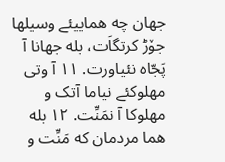جهان چه هماییئے وسیلها جۆڑ کرتگاَت، بله جهانا آ پَجّاه نئیاورت. ۱۱ آ وتی مهلوکئے نیاما آتک و مهلوکا آ نمَنِّت. ۱۲ بله هما مردمان که مَنِّت و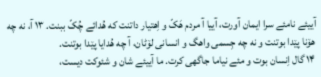آییئے نامئے سرا ایمان آورت، آییا آ مردم هَکّ و اِهتیار داتنت که هُدائے چُکّ ببنت. ۱۳ آ، نه چه هۆنا پێدا بوتنت و نه چه جِسمی واهگ و انسانی لۆٹان، آ چه هُدایا پێدا بوتنت.
۱۴ گال اِنسان بوت و مئے نیاما جاگهی کرت. ما آییئے شان و شئوکت دیست،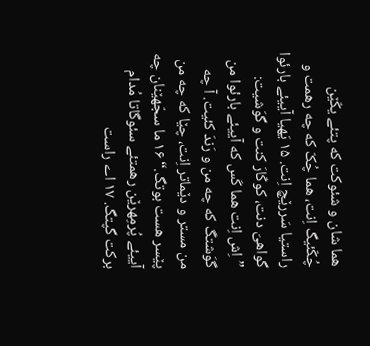هما شان و شئوکت که پتئے یکّێن چُکّئیگ اِنت، هما چُکّ که چه رهمت و راستیا سَررێچ اِنت. ۱۵ یَهیا آییئے بارئوا گواهیَ دنت، کوکّارَ کنت و گوَشیت: ”اِش اِنت هما کَس که آییئے بارئوا من گوَشتگ که چه من و رَندَ کئیت. آ چه من مستر و دێماتر اِنت، چێا که چه من پێسر هست بوتگ.“ ۱۶ ما سجّهێنان چه آییئے پُرمِهرێن رهمتئے سئوگاتا مُدام برکت گپتگ. ۱۷ اے راست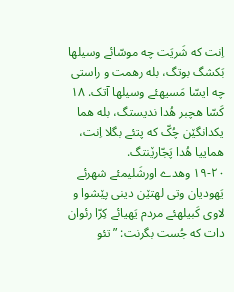اِنت که شَریَت چه موسّائے وسیلها بَکشگ بوتگ، بله رهمت و راستی چه ایسّا مَسیهئے وسیلها آتک. ۱۸ کَسّا هچبر هُدا ندیستگ، بله هما یکدانگێن چُکّ که پتئے بگلا اِنت، هماییا هُدا پَجّارێنتگ.
۱۹-۲۰ وهدے اورشَلیمئے شهرئے یَهودیان وتی لهتێن دینی پێشوا و لاوی کَبیلهئے مردم یَهیائے کِرّا رئوان دات که جُست بگرنت: ”تئو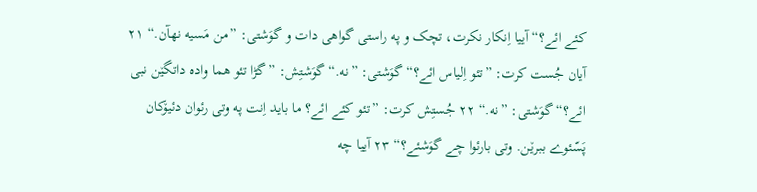کئے ائے؟“ آییا اِنکار نکرت، تچک و په راستی گواهی دات و گوَشتی: ”من مَسیه نهآن.“ ۲۱ آیان جُست کرت: ”تئو اِلیاس ائے؟“ گوَشتی: ”نه.“ گوَشتِش: ”گڑا تئو هما واده داتگێن نبی ائے؟“ گوَشتی: ”نه.“ ۲۲ جُستِش کرت: ”تئو کئے ائے؟ ما باید اِنت په وتی رئوان دئیۆکان پَسّئوے ببرێن. وتی بارئوا چے گوَشئے؟“ ۲۳ آییا چه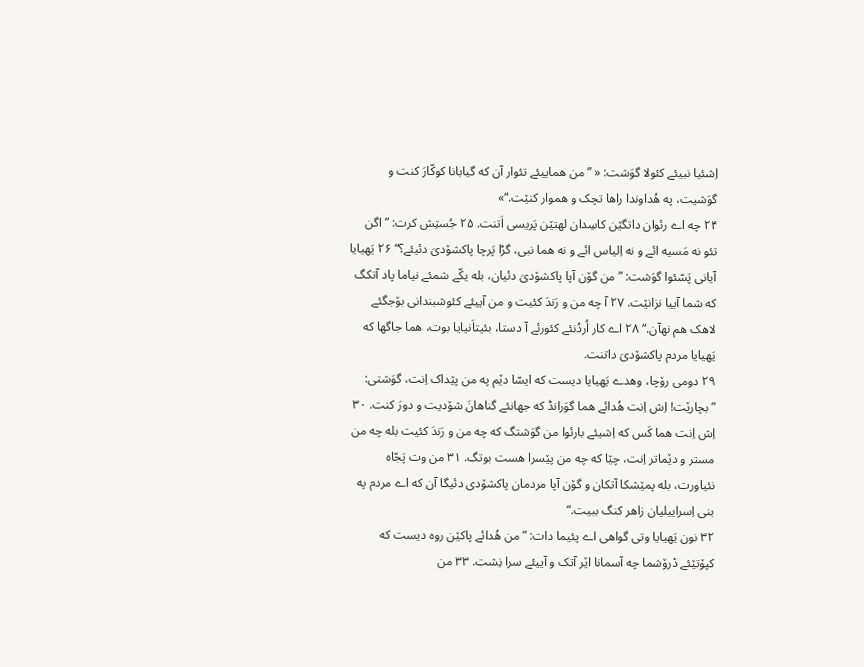اِشئیا نبیئے کئولا گوَشت: « ”من هماییئے تئوار آن که گیابانا کوکّارَ کنت و گوَشیت، په هُداوندا راها تچک و هموار کنێت.“»
۲۴ چه اے رئوان داتگێن کاسِدان لهتێن پَریسی اَتنت. ۲۵ جُستِش کرت: ”اگن تئو نه مَسیه ائے و نه اِلیاس ائے و نه هما نبی، گڑا پَرچا پاکشۆدیَ دئیئے؟“ ۲۶ یَهیایا آیانی پَسّئوا گوَشت: ”من گۆن آپا پاکشۆدیَ دئیان، بله یکّے شمئے نیاما پاد آتکگ که شما آییا نزانێت. ۲۷ آ چه من و رَندَ کئیت و من آییئے کئوشبندانی بۆجگئے لاهک هم نهآن.“ ۲۸ اے کار اُردُنئے کئورئے آ دستا، بئیتاَنیایا بوت، هما جاگها که یَهیایا مردم پاکشۆدیَ داتنت.
۲۹ دومی رۆچا، وهدے یَهیایا دیست که ایسّا دێم په من پێداک اِنت، گوَشتی: ”بچارێت! اِش اِنت هُدائے هما گوَرانڈ که جهانئے گناهانَ شۆدیت و دورَ کنت. ۳۰ اِش اِنت هما کَس که اِشیئے بارئوا من گوَشتگ که چه من و رَندَ کئیت بله چه من مستر و دێماتر اِنت، چێا که چه من پێسرا هست بوتگ. ۳۱ من وت پَجّاه نئیاورت، بله پمێشکا آتکان و گۆن آپا مردمان پاکشۆدی دئیگا آن که اے مردم په بنی اِسراییلیان زاهر کنگ ببیت.“
۳۲ نون یَهیایا وتی گواهی اے پئیما دات: ”من هُدائے پاکێن روه دیست که کپۆتێئے دْرۆشما چه آسمانا اێر آتک و آییئے سرا نِشت. ۳۳ من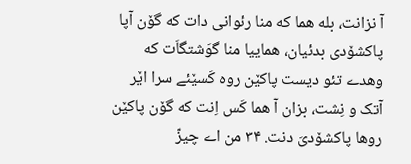آ نزانت، بله هما که منا رئوانی دات که گۆن آپا پاکشۆدی بدئیان، هماییا منا گوَشتگاَت که وهدے تئو دیست پاکێن روه کَسێئے سرا اێر آتک و نِشت، بزان آ هما کَس اِنت که گۆن پاکێن روها پاکشۆدیَ دنت. ۳۴ من اے چیزّ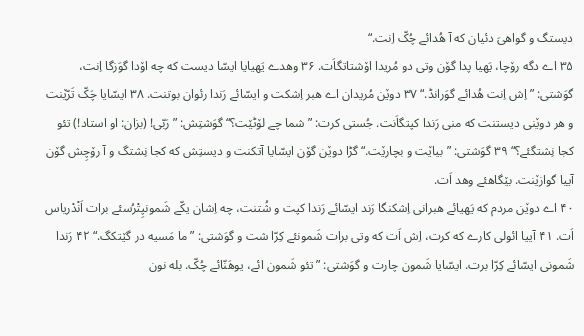دیستگ و گواهیَ دئیان که آ هُدائے چُکّ اِنت.“
۳۵ اے دگه رۆچا، یَهیا پدا گۆن وتی دو مُریدا اۆشتاتگاَت. ۳۶ وهدے یَهیایا ایسّا دیست که چه اۆدا گوَزگا اِنت، گوَشتی: ”اِش اِنت هُدائے گوَرانڈ.“ ۳۷ دوێن مُریدان اے هبر اِشکت و ایسّائے رَندا رئوان بوتنت. ۳۸ ایسّایا چَکّ تَرّێنت و هر دوێنی دیستنت که منی رَندا کپتگاَنت. جُستی کرت: ”شما چے لۆٹێت؟“ گوَشتِش: ”رَبّی! (بزان: او استاد!) تئو کجا نِشتگئے؟“ ۳۹ گوَشتی: ”بیاێت و بچارێت.“ گڑا دوێن گۆن ایسّایا آتکنت و دیستِش که کجا نِشتگ و آ رۆچِش گۆن آییا گوازێنت. بێگاهئے وهد اَت.
۴۰ اے دوێن مردم که یَهیائے هبرانی اِشکنگا رَند ایسّائے رَندا کپت و شُتنت، چه اِشان یکّے شَمونپِتْرُسئے برات اَنْدْریاس اَت. ۴۱ آییا ائولی کارے که کرت، اِش اَت که وتی برات شَمونئے کِرّا شت و گوَشتی: ”ما مَسیه در گێتکگ.“ ۴۲ رَندا شَمونی ایسّائے کِرّا برت. ایسّایا شَمون چارت و گوَشتی: ”تئو شَمون ائے، یوهَنّائے چُکّ. بله نون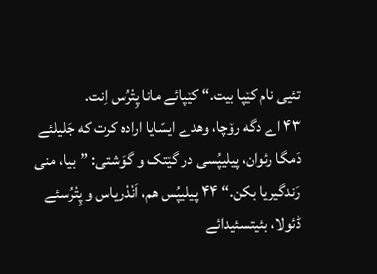تئیی نام کێپا بیت.“ کێپائے مانا پِتْرُس اِنت.
۴۳ اے دگه رۆچا، وهدے ایسّایا اراده کرت که جَلیلئے دَمگا رئوان، پیلیپُسی در گێتک و گوَشتی: ”بیا، منی رَندگیریا بکن.“ ۴۴ پیلیپُس هم، اَنْدْریاس و پِتْرُسئے ڈئولا، بئیتسئیدائے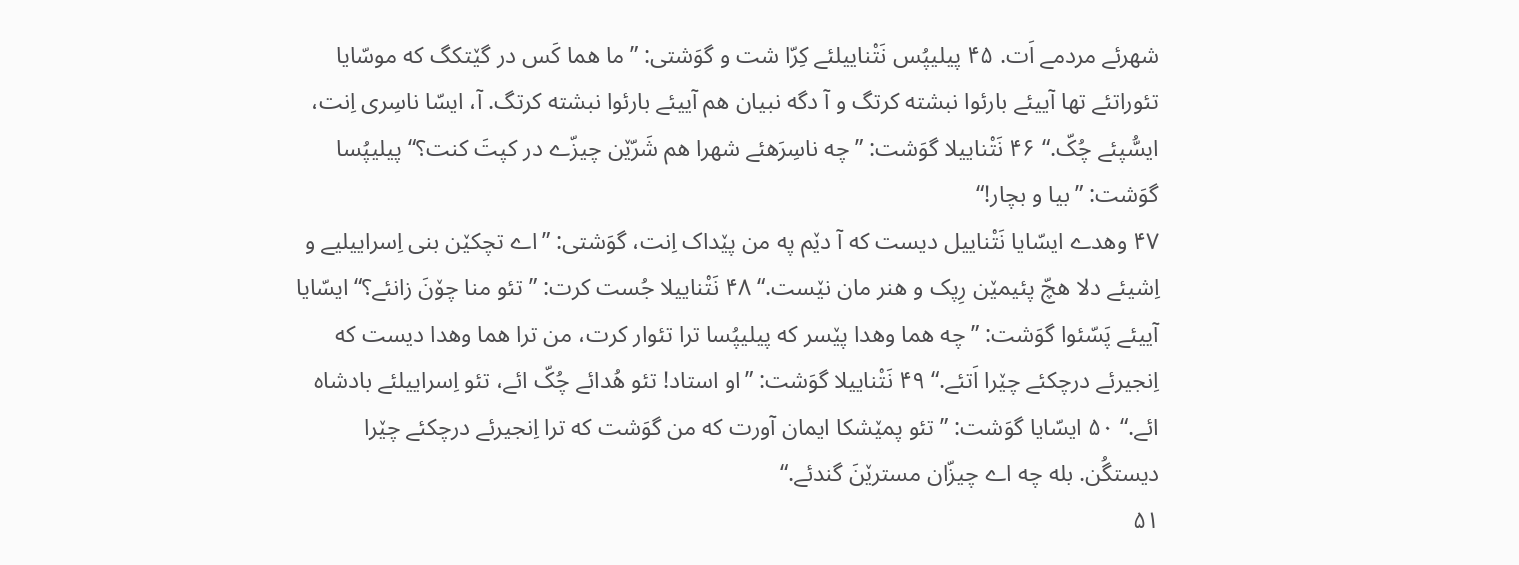شهرئے مردمے اَت. ۴۵ پیلیپُس نَتْناییلئے کِرّا شت و گوَشتی: ”ما هما کَس در گێتکگ که موسّایا تئوراتئے تها آییئے بارئوا نبشته کرتگ و آ دگه نبیان هم آییئے بارئوا نبشته کرتگ. آ، ایسّا ناسِری اِنت، ایسُّپئے چُکّ.“ ۴۶ نَتْناییلا گوَشت: ”چه ناسِرَهئے شهرا هم شَرّێن چیزّے در کپتَ کنت؟“ پیلیپُسا گوَشت: ”بیا و بچار!“
۴۷ وهدے ایسّایا نَتْناییل دیست که آ دێم په من پێداک اِنت، گوَشتی: ”اے تچکێن بنی اِسراییلیے و اِشیئے دلا هچّ پئیمێن رِپک و هنر مان نێست.“ ۴۸ نَتْناییلا جُست کرت: ”تئو منا چۆنَ زانئے؟“ ایسّایا آییئے پَسّئوا گوَشت: ”چه هما وهدا پێسر که پیلیپُسا ترا تئوار کرت، من ترا هما وهدا دیست که اِنجیرئے درچکئے چێرا اَتئے.“ ۴۹ نَتْناییلا گوَشت: ”او استاد! تئو هُدائے چُکّ ائے، تئو اِسراییلئے بادشاه ائے.“ ۵۰ ایسّایا گوَشت: ”تئو پمێشکا ایمان آورت که من گوَشت که ترا اِنجیرئے درچکئے چێرا دیستگُن. بله چه اے چیزّان مسترێنَ گندئے.“
۵۱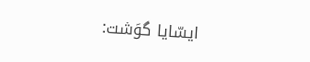ایسّایا گوَشت: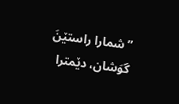”شمارا راستێنَ گوَشان، دێمترا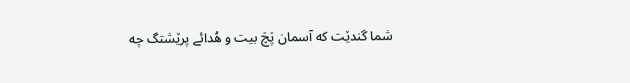شما گندێت که آسمان پَچَ بیت و هُدائے پرێشتگ چه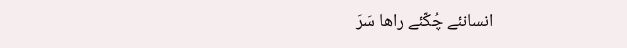انسانئے چُکّئے راها سَرَ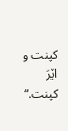کپنت و اێرَ کپنت.“